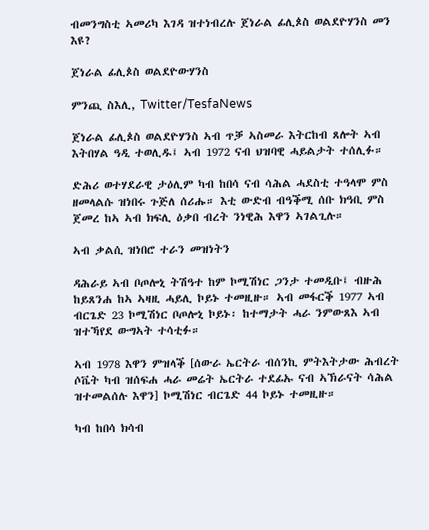ብመንግስቲ ኣመሪካ እገዳ ዝተነብረሉ ጀነራል ፊሊጶስ ወልደዮሃንስ መን እዩ?

ጀነራል ፊሊጶስ ወልደዮውሃንስ

ምንጪ ስእሊ, Twitter/TesfaNews

ጀነራል ፊሊጶስ ወልደዮሃንስ ኣብ ጥቓ ኣስመራ እትርከብ ጸሎት ኣብ እትበሃል ዓዲ ተወሊዱ፤ ኣብ 1972 ናብ ህዝባዊ ሓይልታት ተሰሊፉ።

ድሕሪ ወተሃደራዊ ታዕሊም ካብ ከበሳ ናብ ሳሕል ሓደስቲ ተዓላሞ ምስ ዘመላልሱ ዝነበሩ ጉጅለ ሰሪሑ። እቲ ውድብ ብዓቕሚ ሰቡ ክዓቢ ምስ ጀመረ ከኣ ኣብ ክፍሊ ዕቃበ ብረት ንነዊሕ እዋን ኣገልጊሉ።

ኣብ ቃልሲ ዝነበሮ ተራን መዝነትን

ዳሕራይ ኣብ ቦጦሎኒ ትሽዓተ ከም ኮሚሽነር ጋንታ ተመዲቡ፤ ብዙሕ ከይጸንሐ ከኣ ኣዛዚ ሓይሊ ኮይኑ ተመዚዙ። ኣብ መፋርቕ 1977 ኣብ ብርጌድ 23 ኮሚሽነር ቦጦሎኒ ኮይኑ፡ ከተማታት ሓራ ንምውጸእ ኣብ ዝተኻየደ ውግኣት ተሳቲፉ።

ኣብ 1978 እዋን ምዝላቕ [ሰውራ ኤርትራ ብሰንኪ ምትእትታው ሕብረት ሶቬት ካብ ዝሰፍሐ ሓራ መሬት ኤርትራ ተደፊኡ ናብ ኣኽራናት ሳሕል ዝተመልሰሉ እዋን] ኮሚሽነር ብርጌድ 44 ኮይኑ ተመዚዙ።

ካብ ከበሳ ክሳብ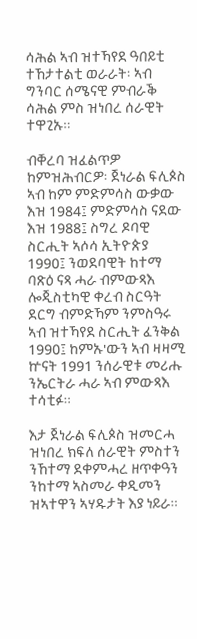ሳሕል ኣብ ዝተኻየደ ዓበይቲ ተኸታተልቲ ወራራት፡ ኣብ ግንባር ሰሜናዊ ምብራቕ ሳሕል ምስ ዝነበረ ሰራዊት ተዋጊኡ።

ብቐረባ ዝፈልጥዎ ከምዝሕብርዎ፡ ጀነራል ፍሊጶስ ኣብ ከም ምድምሳስ ውቃው እዝ 1984፤ ምድምሳስ ናደው እዝ 1988፤ ስግረ ዶባዊ ስርሒት ኣሶሳ ኢትዮጵያ 1990፤ ንወደባዊት ከተማ ባጽዕ ናጻ ሓራ ብምውጻእ ሎጂስቲካዊ ቀረብ ስርዓት ደርግ ብምድኻም ንምስዓሩ ኣብ ዝተኻየደ ስርሒት ፈንቅል 1990፤ ከምኡ'ውን ኣብ ዛዛሚ ኵናት 1991 ንሰራዊቱ መሪሑ ንኤርትራ ሓራ ኣብ ምውጻእ ተሳቲፉ።

እታ ጀነራል ፍሊጶስ ዝመርሓ ዝነበረ ክፍለ ሰራዊት ምስተን ንኸተማ ደቀምሓረ ዘጥቀዓን ንከተማ ኣስመራ ቀዲመን ዝኣተዋን ኣሃዱታት እያ ነይራ።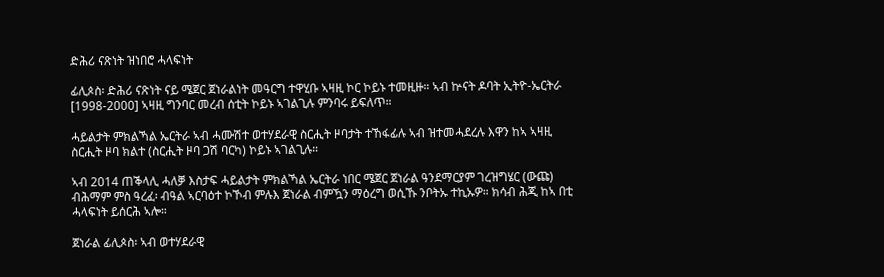ድሕሪ ናጽነት ዝነበሮ ሓላፍነት

ፊሊጶስ፡ ድሕሪ ናጽነት ናይ ሜጀር ጀነራልነት መዓርግ ተዋሂቡ ኣዛዚ ኮር ኮይኑ ተመዚዙ። ኣብ ኵናት ዶባት ኢትዮ-ኤርትራ [1998-2000] ኣዛዚ ግንባር መረብ ሰቲት ኮይኑ ኣገልጊሉ ምንባሩ ይፍለጥ።

ሓይልታት ምክልኻል ኤርትራ ኣብ ሓሙሽተ ወተሃደራዊ ስርሒት ዞባታት ተኸፋፊሉ ኣብ ዝተመሓደረሉ እዋን ከኣ ኣዛዚ ስርሒት ዞባ ክልተ (ስርሒት ዞባ ጋሽ ባርካ) ኮይኑ ኣገልጊሉ።

ኣብ 2014 ጠቕላሊ ሓለቓ እስታፍ ሓይልታት ምክልኻል ኤርትራ ነበር ሜጀር ጀነራል ዓንደማርያም ገረዝግሄር (ውጩ) ብሕማም ምስ ዓረፈ፡ ብዓል ኣርባዕተ ኮኾብ ምሉእ ጀነራል ብምዃን ማዕረግ ወሲኹ ንቦትኡ ተኪኡዎ። ክሳብ ሕጂ ከኣ በቲ ሓላፍነት ይሰርሕ ኣሎ።

ጀነራል ፊሊጶስ፡ ኣብ ወተሃደራዊ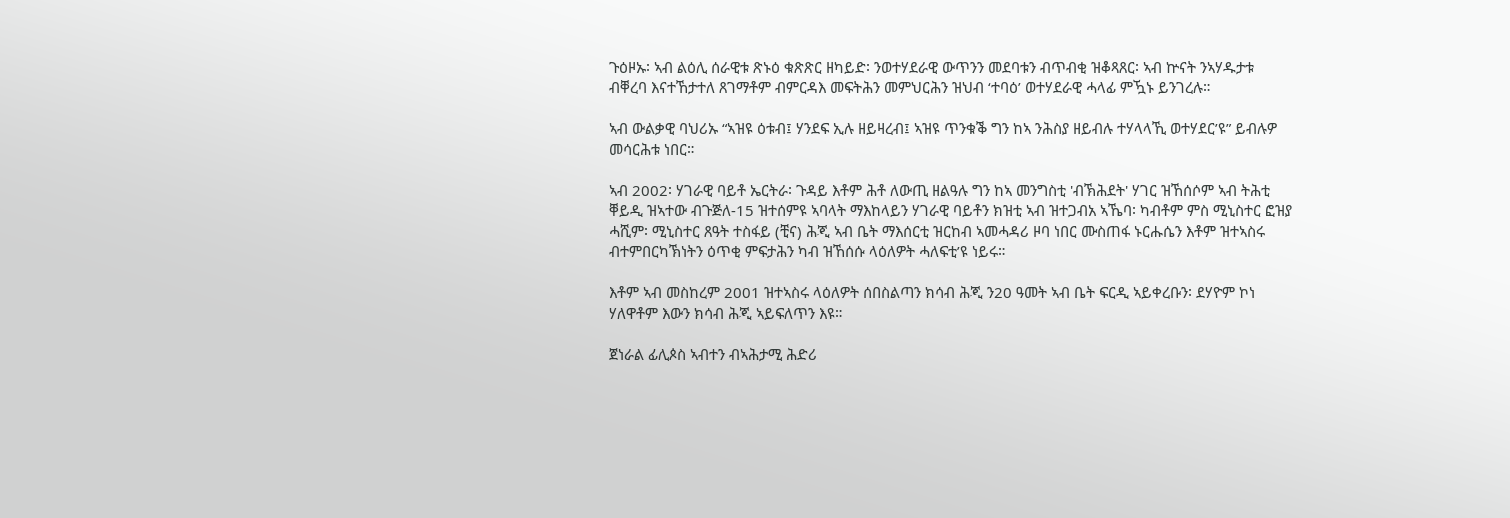ጉዕዞኡ፡ ኣብ ልዕሊ ሰራዊቱ ጽኑዕ ቁጽጽር ዘካይድ፡ ንወተሃደራዊ ውጥንን መደባቱን ብጥብቂ ዝቆጻጸር፡ ኣብ ኵናት ንኣሃዱታቱ ብቐረባ እናተኸታተለ ጸገማቶም ብምርዳእ መፍትሕን መምህርሕን ዝህብ ‘ተባዕ’ ወተሃደራዊ ሓላፊ ምዃኑ ይንገረሉ።

ኣብ ውልቃዊ ባህሪኡ “ኣዝዩ ዕቱብ፤ ሃንደፍ ኢሉ ዘይዛረብ፤ ኣዝዩ ጥንቁቕ ግን ከኣ ንሕስያ ዘይብሉ ተሃላላኺ ወተሃደር’ዩ” ይብሉዎ መሳርሕቱ ነበር።

ኣብ 2002፡ ሃገራዊ ባይቶ ኤርትራ፡ ጉዳይ እቶም ሕቶ ለውጢ ዘልዓሉ ግን ከኣ መንግስቲ 'ብኽሕደት' ሃገር ዝኸሰሶም ኣብ ትሕቲ ቐይዲ ዝኣተው ብጉጅለ-15 ዝተሰምዩ ኣባላት ማእከላይን ሃገራዊ ባይቶን ክዝቲ ኣብ ዝተጋብአ ኣኼባ፡ ካብቶም ምስ ሚኒስተር ፎዝያ ሓሺም፡ ሚኒስተር ጸዓት ተስፋይ (ቺና) ሕጂ ኣብ ቤት ማእሰርቲ ዝርከብ ኣመሓዳሪ ዞባ ነበር ሙስጠፋ ኑርሑሴን እቶም ዝተኣስሩ ብተምበርካኽነትን ዕጥቂ ምፍታሕን ካብ ዝኸሰሱ ላዕለዎት ሓለፍቲ’ዩ ነይሩ።

እቶም ኣብ መስከረም 2001 ዝተኣስሩ ላዕለዎት ሰበስልጣን ክሳብ ሕጂ ን20 ዓመት ኣብ ቤት ፍርዲ ኣይቀረቡን፡ ደሃዮም ኮነ ሃለዋቶም እውን ክሳብ ሕጂ ኣይፍለጥን እዩ።

ጀነራል ፊሊጶስ ኣብተን ብኣሕታሚ ሕድሪ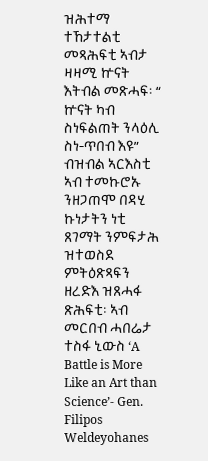ዝሕተማ ተኸታተልቲ መጻሕፍቲ ኣብታ ዛዛሚ ኵናት እትብል መጽሓፍ፡ “ ኵናት ካብ ስነፍልጠት ንላዕሊ ስነ-ጥበብ እዩ” ብዝብል ኣርእስቲ ኣብ ተመኩሮኡ ንዘጋጠሞ በዳሂ ኩነታትን ነቲ ጸገማት ንምፍታሕ ዝተወስደ ምትዕጽጻፍን ዘረድእ ዝጸሓፋ ጽሕፍቲ፡ ኣብ መርበብ ሓበሬታ ተስፋ ኒውስ ‘A Battle is More Like an Art than Science’- Gen. Filipos Weldeyohanes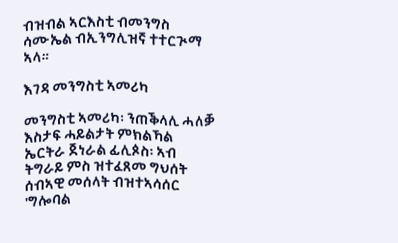ብዝብል ኣርእስቲ ብመንግስ ሳሙኤል ብኢንግሊዝኛ ተተርጒማ ኣላ።

እገዳ መንግስቲ ኣመሪካ

መንግስቲ ኣመሪካ፡ ንጠቕላሊ ሓለቓ እስታፍ ሓይልታት ምክልኻል ኤርትራ ጀነራል ፊሊጶስ፡ ኣብ ትግራይ ምስ ዝተፈጸመ ግህሰት ሰብኣዊ መሰላት ብዝተኣሳሰር 'ግሎባል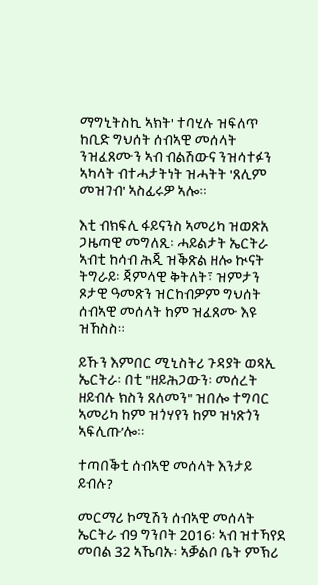ማግኒትስኪ ኣክት' ተባሂሉ ዝፍለጥ ከቢድ ግህሰት ሰብኣዊ መሰላት ንዝፈጸሙን ኣብ ብልሽውና ንዝሳተፉን ኣካላት ብተሓታትነት ዝሓትት 'ጸሊም መዝገብ' ኣስፊሩዎ ኣሎ።

እቲ ብክፍሊ ፋይናንስ ኣመሪካ ዝወጽአ ጋዜጣዊ መግለጺ፡ ሓይልታት ኤርትራ ኣብቲ ከሳብ ሕጂ ዝቕጽል ዘሎ ኲናት ትግራይ፡ ጃምላዊ ቅትለት፣ ዝምታን ጾታዊ ዓመጽን ዝርከብዎም ግህሰት ሰብኣዊ መሰላት ከም ዝፈጸሙ እዩ ዝኸስስ።

ይኹን እምበር ሚኒስትሪ ጉዳያት ወጻኢ ኤርትራ፡ በቲ "ዘይሕጋውን፡ መሰረት ዘይብሉ ክስን ጸለመን" ዝበሎ ተግባር ኣመሪካ ከም ዝጎሃየን ከም ዝነጽጎን ኣፍሊጡ’ሎ።

ተጣበቕቲ ሰብኣዊ መሰላት እንታይ ይብሉ?

መርማሪ ኮሚሽን ሰብኣዊ መሰላት ኤርትራ ብ9 ግንቦት 2016፡ ኣብ ዝተኻየደ መበል 32 ኣኼባኡ፡ ኣቓልቦ ቤት ምኽሪ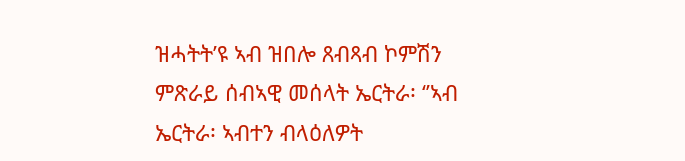ዝሓትት’ዩ ኣብ ዝበሎ ጸብጻብ ኮምሽን ምጽራይ ሰብኣዊ መሰላት ኤርትራ፡ ‘’ኣብ ኤርትራ፡ ኣብተን ብላዕለዎት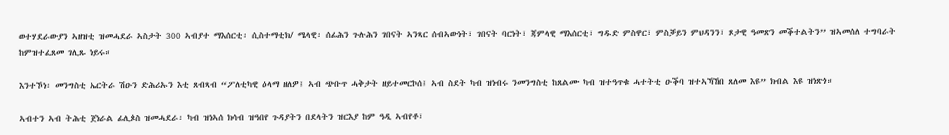ወተሃደራውያን ኣዘዝቲ ዝመሓደራ ኣስታት 300 ኣብያተ ማእሰርቲ፡ ሲስተማቲክ/ ሜላዊ፡ ሰፊሕን ጉሉሕን ገበናት ኣንጻር ሰብኣውነት፣ ገበናት ባርነት፣ ጃምላዊ ማእሰርቲ፣ ግዱድ ምስዋር፣ ምስቓይን ምህዳንን፣ ጾታዊ ዓመጽን መቕተልትን’’ ዝኣመሰለ ተግባራት ከምዝተፈጸመ ገሊጹ ነይሩ።

እንተኾነ፡ መንግስቲ ኤርትራ ሽዑን ድሕሪኡን እቲ ጸብጻብ “ፖለቲካዊ ዕላማ ዘለዎ፤ ኣብ ጭቡጥ ሓቅታት ዘይተመርኮሰ፤ ኣብ ስደት ካብ ዝነብሩ ንመንግስቲ ከጸልሙ ካብ ዝተዓጥቁ ሓተትቲ ዑቕባ ዝተኣኻኸበ ጸለመ እዩ” ክብል እዩ ዝነጽጎ።

ኣብተን ኣብ ትሕቲ ጀነራል ፊሊጶስ ዝመሓደራ፡ ካብ ዝነኣሰ ክሳብ ዝዓበየ ጉዳያትን በደላትን ዝርእያ ከም ዓዲ ኣብየቶ፣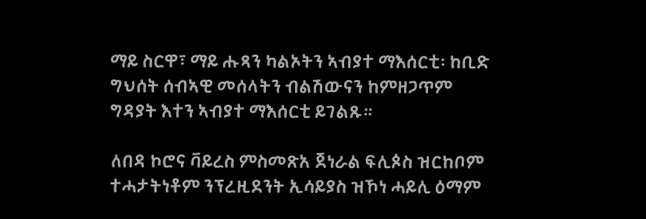ማይ ስርዋ፣ ማይ ሑጻን ካልኦትን ኣብያተ ማእሰርቲ፡ ከቢድ ግህሰት ሰብኣዊ መሰላትን ብልሽውናን ከምዘጋጥም ግዳያት እተን ኣብያተ ማእሰርቲ ይገልጹ።

ለበዳ ኮሮና ቫይረስ ምስመጽአ ጀነራል ፍሊጶስ ዝርከቦም ተሓታትነቶም ንፕረዚደንት ኢሳይያስ ዝኾነ ሓይሊ ዕማም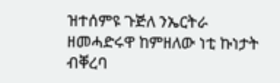ዝተሰምዩ ጉጅለ ንኤርትራ ዘመሓድሩዋ ከምዘለው ነቲ ኩነታት ብቐረባ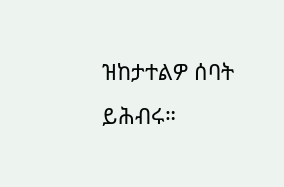ዝከታተልዎ ሰባት ይሕብሩ።